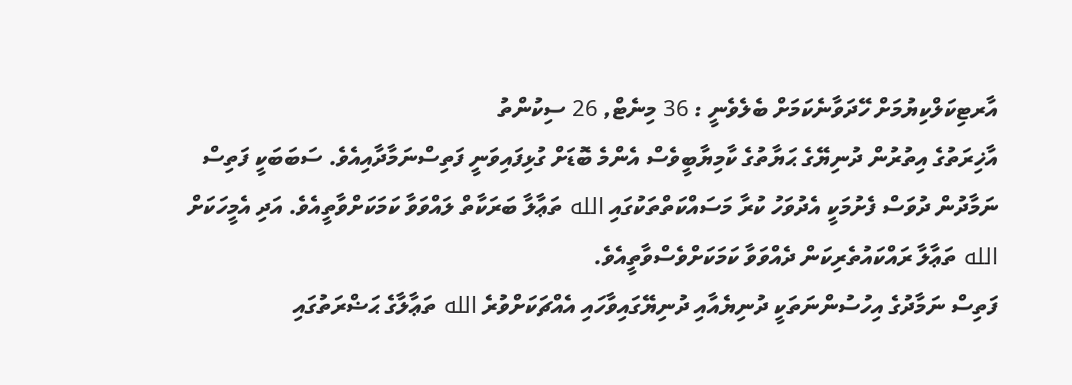އާރޓިކަލްކިޔުމަށް ހޭދަވާނެކަމަށް ބެލެވެނީ : 36 މިނެޓް, 26 ސިކުންތު
އާޚިރަތުގެ އިތުރުން ދުނިޔޭގެ ޙަޔާތުގެ ކާމިޔާބީވެސް އެންމެ ބޮޑަށް ގުޅިފައިވަނީ ފަތިސްނަމާދާއިއެވެ. ސަބަބަކީ ފަތިސް ނަމާދުން ދުވަސް ފެށުމަކީ އެދުވަހު ކުރާ މަސައްކަތްތަކުގައި الله ތަޢާލާ ބަރަކާތް ލައްވަވާ ކަމަކަށްވާތީއެވެ. އަދި އެމީހަކަށް الله ތަޢާލާ ރައްކައުތެރިކަން ދެއްވަވާ ކަމަކަށްވެސްވާތީއެވެ.
ފަތިސް ނަމާދުގެ އިހުސުންނަތަކީ ދުނިޔެއާއި ދުނިޔޭގައިވާހައި އެއްޗަކަށްވުރެ الله ތަޢާލާގެ ޙަޟްރަތުގައި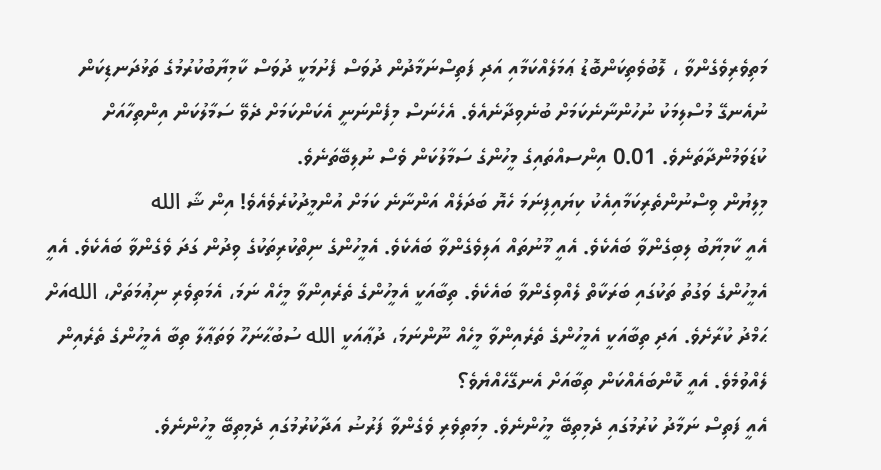މަތިވެރިވެގެންވާ ، ލޮބުވެތިކަންބޮޑު ޢަމަލެއްކަމާއި އަދި ފަތިސްނަމާދުން ދުވަސް ފެށުމަކީ ދުވަސް ކާމިޔާބުކުރުމުގެ ތަޅުދަނޑިކަން ނުއެނގޭ މުސްލިމަކު ނުހުންނާނެކަމަށް ބުނެވިދާނެއެވެ. އެހެނަސް މިފެންނަނީ އެކަންކަމަށް ދެވޭ ސަމާލުކަން އިންތިހާއަށް ކުޑަވަމުންދާތަނެވެ. 0.01 އިންސއްތައިގެ މީހުންގެ ސަމާލުކަން ވެސް ނުލިބޭތަނެވެ.
މިލިޔުން ވިސްނުންތެރިކަމާއިއެކު ކިޔައިފިނަމަ ހެޔޮ ބަދަލެއް އަންނާނެ ކަމަށް އުންމީދުކުރެވެއެވެ! އިން ޝާ الله
އެއީ ކާމިޔާބު ލިބިގެންވާ ބައެކެވެ. އެއީ މޫނުތައް އަލިވެގެންވާ ބައެކެވެ. އެމީހުންގެ ނިތްކުރިތަކުގެ ވިދުން ގަދަ ވެގެންވާ ބައެކެވެ. އެއީ އެމީހުންގެ ވަގުތު ތަކުގައި ބަރަކާތް ލެއްވިގެންވާ ބައެކެވެ. ތިބާއަކީ އެމީހުންގެ ތެރެއިންވާ މީހެއް ނަމަ، އެމަތިވެރި ނިޢުމަތަށް، اللهއަށް ޙަމްދު ކުރާށެވެ. އަދި ތިބާއަކީ އެމީހުންގެ ތެރެއިންވާ މީހެއް ނޫންނަމަ، ދުޢާއަކީ الله ސުބުޙާނަހޫ ވަތަޢާލާ ތިބާ އެމީހުންގެ ތެރެއިން ލެއްވުމެވެ. އެއީ ކޮންބައެއްކަން ތިބާއަށް އެނގޭހެއްޔެވެ؟
އެއީ ފަތިސް ނަމާދު ކުރުމުގައި ދެމިތިބޭ މީހުންނެވެ. މިމަތިވެރި ވެގެންވާ ފަރުޟު އަދާކުރުމުގައި ދެމިތިބޭ މީހުންނެވެ.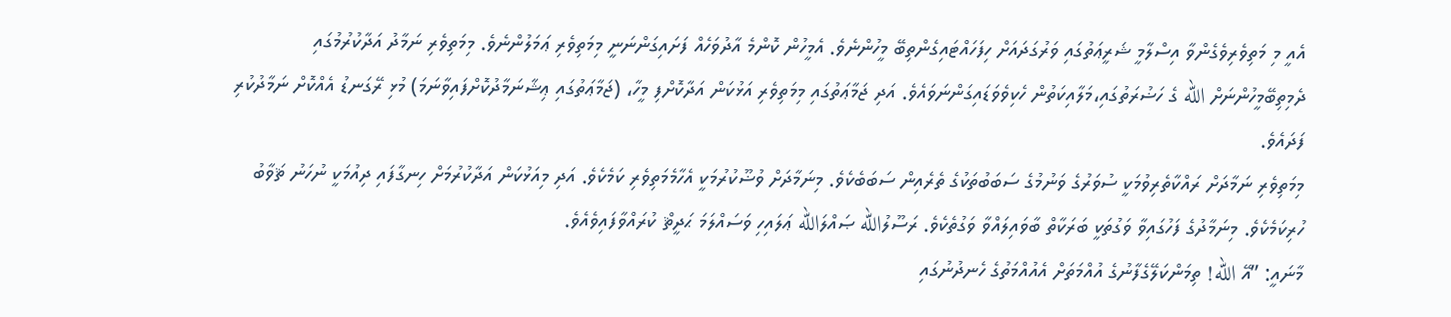އެއީ މި މަތިވެރިވެގެންވާ އިސްލާމީ ޝަރީޢަތުގައި ވަރުގަދައަށް ހިފަހައްޓައިގެންތިބޭ މީހުންނެވެ. އެމީހުން ކޮންމެ އާދުވަހެއް ފަށައިގަންނަނީ މިމަތިވެރި ޢަމަލުންނެވެ. މިމަތިވެރި ނަމާދު އަދާކުރުމުގައި ދެމިތިބޭމީހުންނަށް الله ގެ ހަޟުރަތުގައި،މަލާއިކަތުން ހެކިވެވަޑައިގަންނަވައެވެ. އަދި ޖަމާޢަތުގައި މިމަތިވެރި އަޅުކަން އަދާކޮށްފި މީހާ، (ޖަމާޢަތުގައި ޢިޝާނަމާދުކޮށްފައިވާނަމަ) މުޅި ރޭގަނޑު އެއްކޮށް ނަމާދުކުރި ފަދައެވެ.
މިމަތިވެރި ނަމާދަށް ރައްކާތެރިވުމަކީ ސުވަރުގެ ވަނުމުގެ ސަބަބުތަކުގެ ތެރެއިން ސަބަބެކެވެ. މިނަމާދަށް ވުޟޫކުރުމަކީ އެހާމެމަތިވެރި ކަމެކެވެ. އަދި މިއަޅުކަން އަދާކުރުމަށް ހިނގާފައި ދިއުމަކީ ނުހަނު ޘަވާބު ހުރިކަމެކެވެ. މިނަމާދުގެ ފަހުގައިވާ ވަގުތަކީ ބަރަކާތް ބާވައިލައްވާ ވަގުތެކެވެ. ރަސޫލުالله ޞައްލަالله ޢަލައިހި ވަސައްލަމަ ޙަދީޘް ކުރައްވާފައިވެއެވެ.
މާނައީ: ”އޭ الله! ތިމަންކަލޭގެފާނުގެ އުއްމަތަށް އެއުއްމަތުގެ ހެނދުނުގައި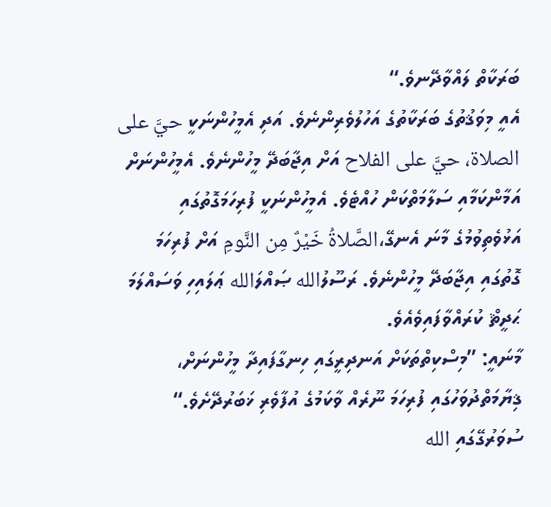ބަރަކާތް ލައްވާދޭނވެ.“
އެއީ މިވަޤުތުގެ ބަރަކާތުގެ އަހުލުވެރިންނެވެ. އަދި އެމީހުންނަކީ حيَّ على الصلاة، حيَّ على الفلاح އަށް އިޖާބަދޭ މީހުންނެވެ. އެމީހުންނަށް އަމާންކަމާއި ސަލާމަތްކަން ހުއްޓެވެ. އެމީހުންނަކީ ފުރިހަމަގޮތުގައި އަޅުވެތިވުމުގެ މާނަ އެނގޭ،الصَّلاةُ خَيْرٌ مِن النَّومِ އަށް ފުރިހަމަ ގޮތުގައި އިޖާބަދޭ މީހުންނެވެ. ރަސޫލުالله ޞައްލަالله ޢަލައިހި ވަސައްލަމަ ޙަދީޘް ކުރައްވާފައިވެއެވެ.
މާނައީ: ”މިސްކިތްތަކަށް އަނދިރީގައި ހިނގާފައިދާ މީހުންނަށް، ޤިޔާމަތްދުވަހުގައި ފުރިހަމަ ނޫރެއް ވާކަމުގެ އުފާވެރި ޚަބަރުދޭށެވެ.“
ސުވަރުގޭގައި الله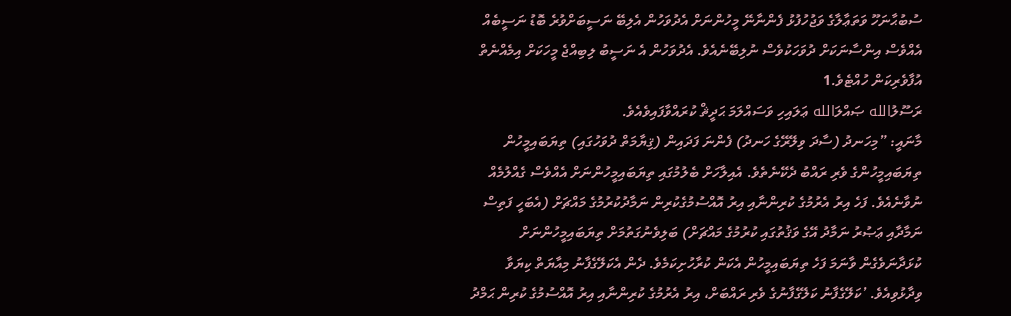ސުބުޙާނަހޫ ވަތަޢާލާގެ ވަޖުހުފުޅު ފެންނާނޭ މީހުންނަށް އެދުވަހުން އެލިބޭ ނަސީބަށްވުރެ ބޮޑު ނަސީބެއް އެއްވެސް އިންސާނަކަށް ދުވަހަކުވެސް ނުލިބޭނެއެވެ. އެދުވަހުން އެ ނަސީބު ލިބިއްޖެ މީހަކަށް އިމެއްނެތް އުފާވެރިކަން ހުއްޓެވެ.1
ރަސޫލުالله ޞައްލަالله ޢަލައިހި ވަސައްލަމަ ޙަދީޘް ކުރައްވާފައިވެއެވެ.
މާނައީ: ”މިހަނދު (ސާދަ ވިލޭރޭގެ ހަނދު) ފެންނަ ފަދައިން (ޤިޔާމަތް ދުވަހުގައި) ތިޔަބައިމީހުން ތިޔަބައިމީހުންގެ ވެރި ރައްބު ދެކޭނެތެވެ. އެއިލާހަށް ބެލުމުގައި ތިޔަބައިމީހުންނަށް އެއްވެސް ގެއްލުމެއް ނުވާނެއެވެ. ފަހެ އިރު އެރުމުގެ ކުރިންނާއި އިރު އޮއްސުމުގެކުރިން ނަމާދުކުރުމުގެ މައްޗަށް (އެބަހީ ފަތިސް ނަމާދާއި ޢަޞުރު ނަމާދު އޭގެ ވަޤުތުގައި ކުރުމުގެ މައްޗަށް) ބަލިވެނުގަތުމަށް ތިޔަބައިމީހުންނަށް ކުޅަދާނަވެގެން ވާނަމަ ފަހެ ތިޔަބައިމީހުން އެކަން ކުރާހުށިކަމެވެ. ދެން އެކަލޭގެފާނު މިއާޔަތް ކިޔަވާ ވިދާޅުވިއެވެ. ’ކަލޭގެފާނު ކަލޭގެފާނުގެ ވެރި ރައްބަށް، އިރު އެރުމުގެ ކުރިންނާއި އިރު އޮއްސުމުގެ ކުރިން ޙަމްދު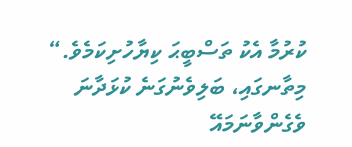ކުރުމާ އެކު ތަސްބީޙަ ކިޔާހުށިކަމެވެ.“
މިތާނގައި، ބަލިވެނުގަނެ ކުޅަދާނަ ވެގެންވާނަމައޭ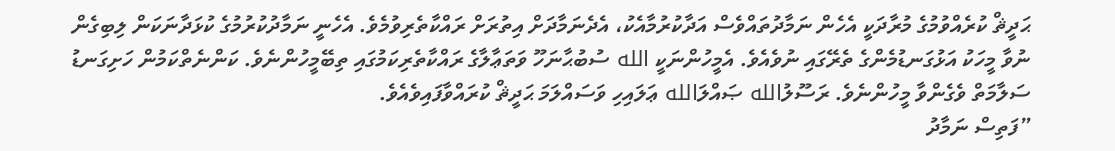ޙަދީޘް ކުރެއްވުމުގެ މުރާދަކީ އެހެން ނަމާދުތައްވެސް އަދާކުރުމާއެކު، އެދެނަމާދަށް އިތުރަށް ރައްކާތެރިވުމެވެ. އެހެނީ ނަމާދުކުރުމުގެ ކުޅަދާނަކަން ލިބިގެން ނުވާ މީހަކު އަޅުގަނޑުމެންގެ ތެރޭގައި ނުވެއެވެ. އެމީހުންނަކީ الله ސުބުޙާނަހޫ ވަތަޢާލާގެ ރައްކާތެރިކަމުގައި ތިބޭމީހުންނެވެ. ކަންނެތްކަމުން ހަށިގަނޑު ސަލާމަތް ވެގެންވާ މީހުންނެވެ. ރަސޫލުالله ޞައްލަالله ޢަލައިހި ވަސައްލަމަ ޙަދީޘް ކުރައްވާފައިވެއެވެ.
”ފަތިސް ނަމާދު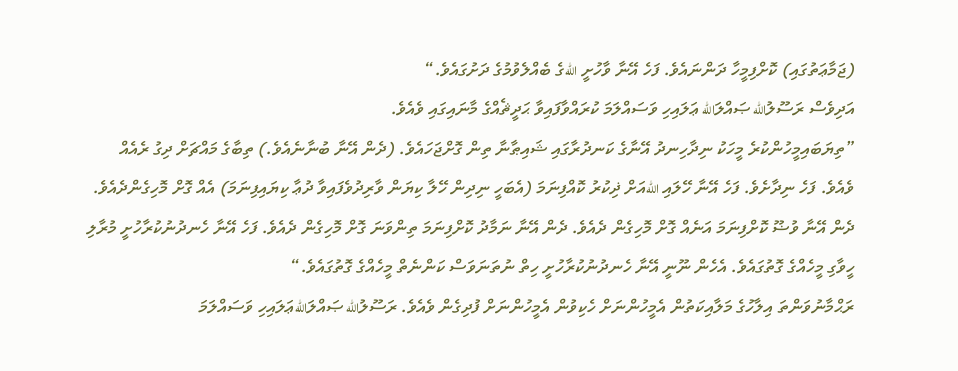(ޖަމާޢަތުގައި) ކޮށްފިމީހާ ދަންނައެވެ. ފަހެ އޭނާ ވާހުށީ اللهގެ ބެއްލެވުމުގެ ދަށުގައެވެ.“
އަދިވެސް ރަސޫލުالله ޞައްލަالله ޢަލައިހި ވަސައްލަމަ ކުރައްވާފައިވާ ޙަދީޘެއްގެ މާނައިގައި ވެއެވެ.
”ތިޔަބައިމީހުންކުރެ މީހަކު ނިދާހިނދު އޭނާގެ ކަނދުރާގައި ޝައިޠާނާ ތިން ގޮށްޖަހައެވެ. (ދެން އޭނާ ބުނާނެއެވެ.) ތިބާގެ މައްޗަށް ދިގު ރެއެއް ވެއެވެ. ފަހެ ނިދާށެވެ. ފަހެ އޭނާ ހޭލައި اللهއަށް ޛިކުރު ކޮއްފިނަމަ (އެބަހީ ނިދިން ހޭލާ ކިޔަން ވާރިދުވެފައިވާ ދުޢާ ކިޔައިފިނަމަ) އެއް ގޮށް މޮހިގެންދެއެވެ. ދެން އޭނާ ވުޟޫ ކޮށްފިނަމަ އަނެއް ގޮށް މޮހިގެން ދެއެވެ. ދެން އޭނާ ނަމާދު ކޮށްފިނަމަ ތިންވަނަ ގޮށް މޮހިގެން ދެއެވެ. ފަހެ އޭނާ ހެނދުނުކުރާހުށީ މުރާލި ހީވާގި މީހެއްގެ ގޮތުގައެވެ. އެހެން ނޫނީ އޭނާ ހެނދުނުކުރާހުށީ ހިތް ނުތަނަވަސް ކަންނެތް މީހެއްގެ ގޮތުގައެވެ.“
ރަޙްމާނުވަންތަ އިލާހުގެ މަލާއިކަތުން އެމީހުންނަށް ހެކިވުން އެމީހުންނަށް ފުދިގެން ވެއެވެ. ރަސޫލުالله ޞައްލަاللهޢަލައިހި ވަސައްލަމަ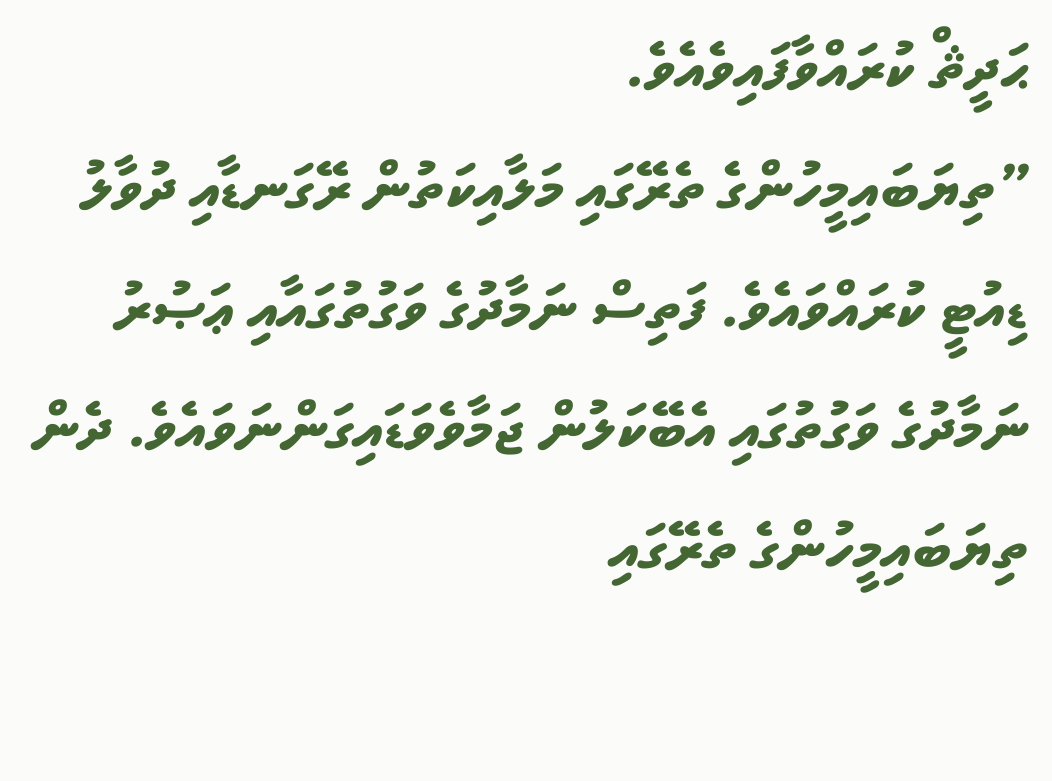ޙަދީޘް ކުރައްވާފައިވެއެވެ.
”ތިޔަބައިމީހުންގެ ތެރޭގައި މަލާއިކަތުން ރޭގަނޑާއި ދުވާލު ޑިއުޓީ ކުރައްވައެވެ. ފަތިސް ނަމާދުގެ ވަގުތުގައާއި ޢަޞުރު ނަމާދުގެ ވަގުތުގައި އެބޭކަލުން ޖަމާވެވަޑައިގަންނަވައެވެ. ދެން ތިޔަބައިމީހުންގެ ތެރޭގައި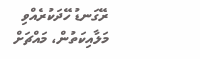ރޭގަނޑު ހޭދަކުރެއްވި މަލާއިކަތުން، މައްޗަށް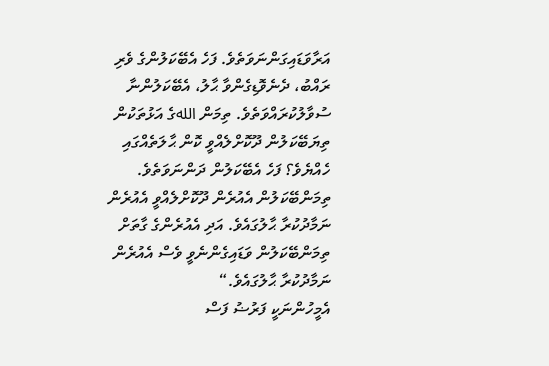އަރާވަޑައިގަންނަވަތެވެ. ފަހެ އެބޭކަލުންގެ ވެރި ރައްބު، ދެނެވޮޑިގެންވާ ޙާލު، އެބޭކަލުންނާ ސުވާލުކުރައްވަތެވެ. ތިމަން اللهގެ އަޅުތަކުން ތިޔަބޭކަލުން ދޫކޮށްލެއްވީ ކޮން ޙާލަތެއްގައި ހެއްޔެވެ؟ ފަހެ އެބޭކަލުން ދަންނަވަތެވެ. ތިމަންބޭކަލުން އެއުރެން ދޫކޮށްލެއްވީ އެއުރެން ނަމާދުކުރާ ޙާލުގައެވެ. އަދި އެއުރެންގެ ގާތަށް ތިމަންބޭކަލުން ވަޑައިގެންނެވީ ވެސް އެއުރެން ނަމާދުކުރާ ޙާލުގައެވެ.“
އެމީހުންނަކީ ފަރުޟު ފަސް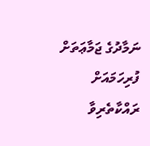ނަމާދުގެ ޖަމާޢަތަށް ފުރިހަމައަށް ރައްކާތެރިވާ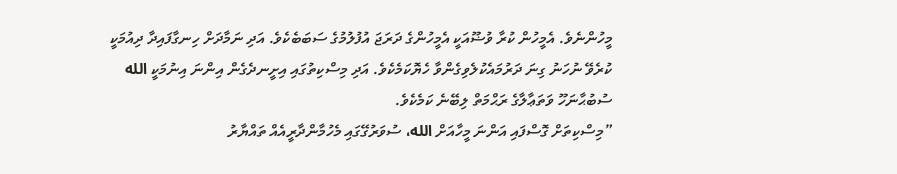މީހުންނެވެ. އެމީހުން ކުރާ ވުޟޫއަކީ އެމީހުންގެ ދަރަޖަ އުފުލުމުގެ ސަބަބެކެވެ. އަދި ނަމާދަށް ހިނގާފައިދާ ދިއުމަކީ ކުރެވޭ ނުހަނު ގިނަ ދަރުމައެކުލެވިގެންވާ ހެޔޮކަމެކެވެ. އަދި މިސްކިތުގައި އިށީނދެގެން އިންނަ އިނުމަކީ الله ސުބުޙާނަހޫ ވަތަޢާލާގެ ރަޙްމަތް ލިބޭނެ ކަމެކެވެ.
”މިސްކިތަށް ގޮސްފައި އަންނަ މީހާއަށް الله، ސުވަރުގޭގައި މެހުމާންދާރީއެއް ތައްޔާރު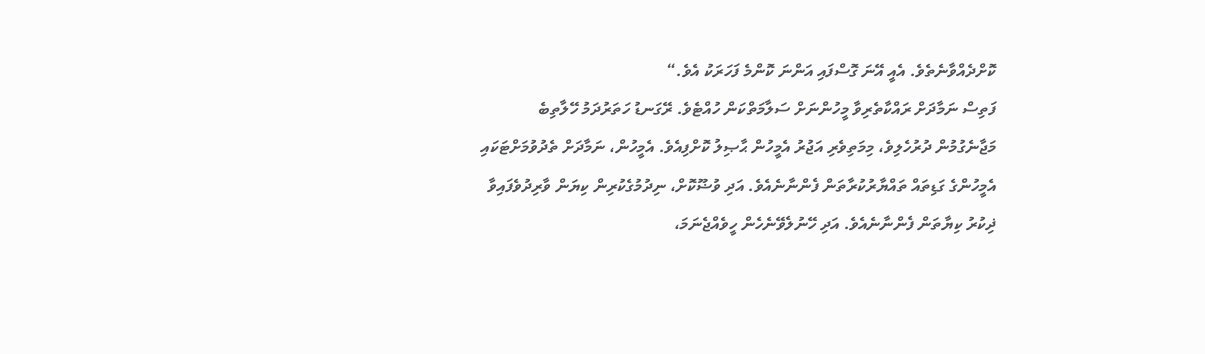ކޮށްދެއްވާނެތެވެ. އެއީ އޭނަ ގޮސްފައި އަންނަ ކޮންމެ ފަހަރަކު އެވެ.“
ފަތިސް ނަމާދަށް ރައްކާތެރިވާ މީހުންނަށް ސަލާމަތްކަން ހުއްޓެވެ. ރޭގަނޑު ހަތަރުދަމު ހޭލާތިބެ މަޖާނެގުމުން ދުރުހެލިވެ، މިމަތިވެރި އަޖުރު އެމީހުން ޙާޞިލު ކޮށްފިއެވެ. އެމީހުން، ނަމާދަށް ތެދުވުމަށްޓަކައި އެމީހުންގެ ގަޑިތައް ތައްޔާރުކުރާތަން ފެންނާނެއެވެ. އަދި ވުޟޫކޮށް، ނިދުމުގެކުރިން ކިޔަން ވާރިދުވެފައިވާ ޛިކުރު ކިޔާތަން ފެންނާނެއެވެ. އަދި ހޭނުލެވޭނެހެން ހީވެއްޖެނަމަ،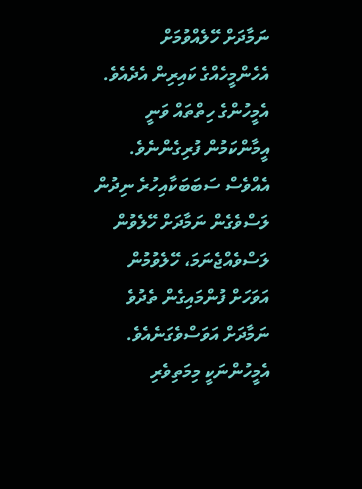ނަމާދަށް ހޭލެއްވުމަށް އެހެންމީހެއްގެ ކައިރިން އެދެއެވެ. އެމީހުންގެ ހިތްތައް ވަނީ އީމާންކަމުން ފުރިގެންނެވެ. އެއްވެސް ސަބަބަކާއިހުރެ ނިދުން ލަސްވެގެން ނަމާދަށް ހޭލެވުން ލަސްވެއްޖެނަމަ، ހޭލެވުމުން އަވަހަށް ފުންމައިގެން ތެދުވެ ނަމާދަށް އަވަސްވެގަނެއެވެ. އެމީހުންނަކީ މިމަތިވެރި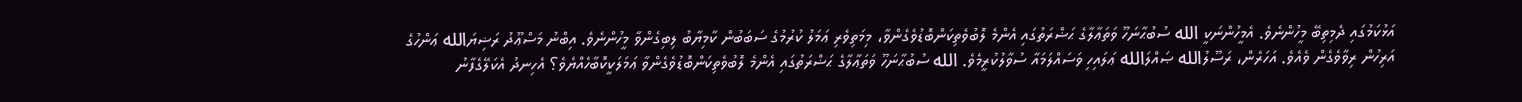އަޅުކަމުގައި ދެމިތިބޭ މީހުންނެވެ. އެމީހުންނަކީ الله ސުބުޙާނަހޫ ވަތަޢާލާގެ ޙަޟްރަތުގައި އެންމެ ލޮބުވެތިކަންބޮޑުވެގެންވާ، މިމަތިވެރި ޢަމަލު ކުރުމުގެ ސަބަބުން ކާމިޔާބު ލިބިގެންވާ މީހުންނެވެ. އިބްނު މަސްޢޫދު ރަޟިޔަالله ޢަންހުގެ އަރިހުން ރިވާވެގެން ވެއެވެ. އަހަރެން، ރަސޫލުالله ޞައްލަالله ޢަލައިހި ވަސައްލަމައާ ސުވާލުކުރީމެވެ. الله ސުބުޙާނަހޫ ވަތަޢާލާގެ ޙަޟްރަތުގައި އެންމެ ލޮބުވެތިކަންބޮޑުވެގެންވާ ޢަމަލަކީކޮބާހެއްޔެވެ؟ އެހިނދު އެކަލޭގެފާނު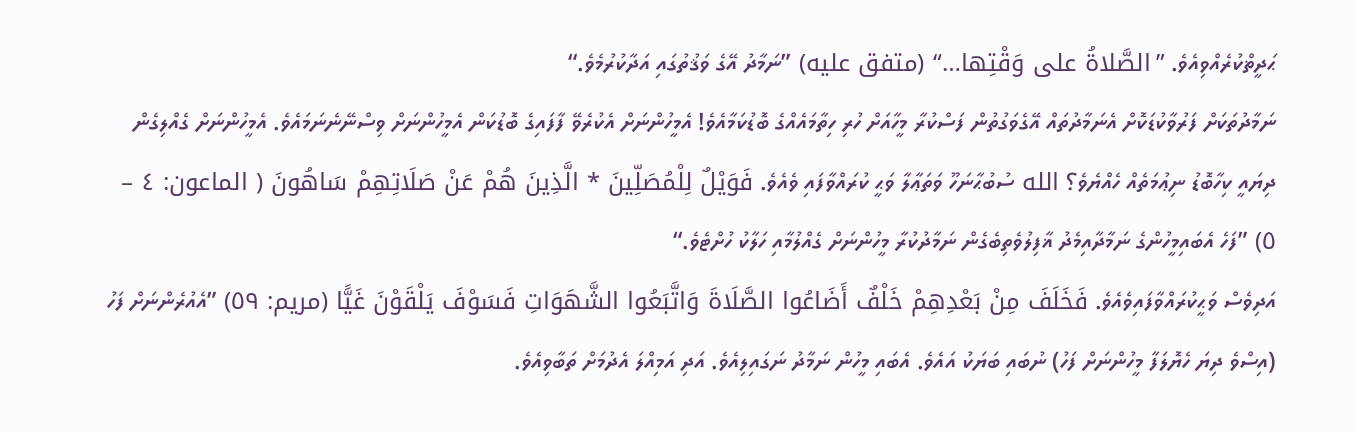ޙަދީޡްކުރެއްވިއެވެ. ”الصَّلاةُ على وَقْتِها…“ (متفق عليه) ”ނަމާދު އޭގެ ވަޤުތުގައި އަދާކުރުމެވެ.“
ނަމާދުތަކަށް ފަރުވާކުޑަކޮށް އެނަމާދުތައް އޭގެވަގުތުން ފަސްކުރާ މީހާއަށް ހުރި ހިތާމައެއްގެ ބޮޑުކަމާއެވެ! އެމީހުންނަށް އެކުރެވޭ ފާފައިގެ ބޮޑުކަން އެމީހުންނަށް ވިސްނޭނެނަމައެވެ. އެމީހުންނަށް ގެއްލިގެން ދިޔައީ ކިހާބޮޑު ނިޢުމަތެއް ހެއްޔެވެ؟ الله ސުބުޙާނަހޫ ވަތަޢާލާ ވަޙީ ކުރައްވާފައި ވެއެވެ. فَوَيْلٌ لِلْمُصَلِّينَ * الَّذِينَ هُمْ عَنْ صَلَاتِهِمْ سَاهُونَ ( الماعون: ٤ – ٥) ”ފަހެ އެބައިމީހުންގެ ނަމާދާއިމެދު ޣާފިލުވެތިބެގެން ނަމާދުކުރާ މީހުންނަށް ގެއްލުމާއި ހަލާކު ހުށްޓެވެ.“
އަދިވެސް ވަޙީކުރައްވާފައިވެއެވެ. فَخَلَفَ مِنْ بَعْدِهِمْ خَلْفٌ أَضَاعُوا الصَّلَاةَ وَاتَّبَعُوا الشَّهَوَاتِ فَسَوْفَ يَلْقَوْنَ غَيًّا (مريم: ٥٩) ”އެއުރެންނަށް ފަހު (އިސްވެ ދިޔަ ހެޔޮލަފާ މީހުންނަށް ފަހު) ނުބައި ބަޔަކު އައެވެ. އެބައި މީހުން ނަމާދު ނަގައިލިއެވެ. އަދި އަމިއްލަ އެދުމަށް ތަބާވިއެވެ.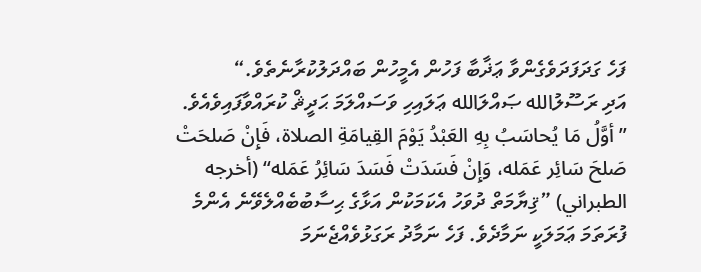ފަހެ ގަދަފަދަވެގެންވާ ޢަޛާބާ ފަހުން އެމީހުން ބައްދަލުކުރާނެތެވެ.“
އަދި ރަސޫލުالله ޞައްލަالله ޢަލައިހި ވަސައްލަމަ ޙަދީޘް ކުރައްވާފައިވެއެވެ. ”أوَّلُ مَا يُحاسَبُ بِهِ العَبْدُ يَوْمَ القِيامَةِ الصلاة، فَإِنْ صَلحَتْ صَلحَ سَائِر عَمَله، وَإِنْ فَسَدَتْ فَسَدَ سَائِرُ عَمَله“ (أخرجه الطبراني) ”ޤިޔާމަތް ދުވަހު އެކަމަކުން އަޅާގެ ޙިސާބުބެއްލެވޭނެ އެންމެ ފުރަތަމަ ޢަމަލަކީ ނަމާދެވެ. ފަހެ ނަމާދު ރަގަޅުވެއްޖެނަމަ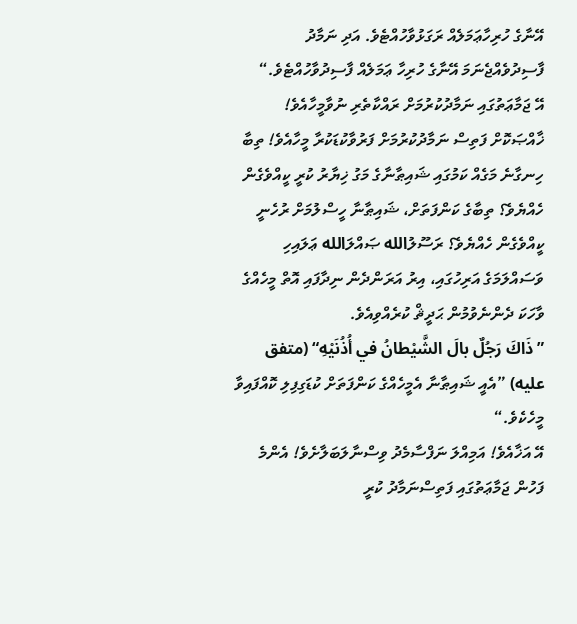އޭނާގެ ހުރިހާޢަމަލެއް ރަގަޅުވާހުއްޓެވެ. އަދި ނަމާދު ފާސިދުވެއްޖެނަމަ އޭނާގެ ހުރިހާ ޢަމަލެއް ފާސިދުވާހުއްޓެވެ.“
އޭ ޖަމާޢަތުގައި ނަމާދުކުރުމަށް ރައްކާތެރި ނުވާމީހާއެވެ! ޚާއްޞަކޮށް ފަތިސް ނަމާދުކުރުމަށް ފަރުވާކުޑަކުރާ މީހާއެވެ! ތިބާ ހިނގާނެ މަގެއް ކަމުގައި ޝައިޠާނާގެ މަގު ޚިޔާރު ކުރީ ކީއްވެގެން ހެއްޔެވެ؟ ތިބާގެ ކަންފަތަށް، ޝައިޠާނާ ހީސްލުމަށް ރުހެނީ ކީއްވެގެން ހެއްޔެވެ؟ ރަސޫލުالله ޞައްލަالله ޢަލައިހި ވަސައްލަމަގެ އަރިހުގައި، އިރު އަރަންދެން ނިދާފައި އޮތް މީހެއްގެ ވާހަކަ ދެންނެވުމުން ޙަދީޘް ކުރެއްވިއެވެ.
”ذَاكَ رَجُلٌ بالَ الشَّيْطانُ في أُذُنَيْهِ“ (متفق عليه) ”އެއީ ޝައިޠާނާ އެމީހެއްގެ ކަންފަތަށް ކުޑަގިފިލި ކޮއްފައިވާ މީހެކެވެ.“
އޭ އަޚާއެވެ! އަމިއްލަ ނަފްސާމެދު ވިސްނާލަބަލާށެވެ! އެންމެ ފަހުން ޖަމާޢަތުގައި ފަތިސްނަމާދު ކުރީ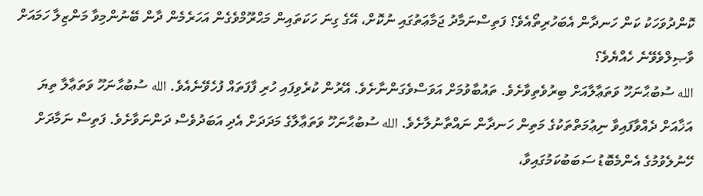ކޮންދުވަހަކު ކަން ހަނދާން އެބަހުރިތޯއެވެ؟ ފަތިސްނަމާދު ޖަމާޢަތުގައި ނުކޮށް، އޭގެ ގިނަ ހަކަތައިން މަޙްރޫމްވެގެން އަހަރެމެން ދާން ބޭނުންމިވާ މަންޒިލާ ހަމައަށް ވާޞިލްވެވޭނެ ހެއްޔެވެ؟
الله ސުބުޙާނަހޫ ވަތަޢާލާއަށް ބިރުވެތިވާށެވެ. ތައުބާވުމަށް އަވަސްވެގަންނާށެވެ. އޭރުން ކުރެވިފައި ހުރި ފާފަތައް ފުހެވޭނެއެވެ. الله ސުބުޙާނަހޫ ވަތަޢާލާ ތިޔަ އަޚާއަށް ދެއްވާފައިވާ ނިޢުމަތްތަކުގެ މަތިން ހަނދާން ނައްތާނުލާށެވެ. الله ސުބުޙާނަހޫ ވަތަޢާލާގެ މަދަދަށް އެދި އަބަދުވެސް ދަންނަވާށެވެ. ފަތިސް ނަމާދަށް ހޭނުލެވުމުގެ އެންމެބޮޑު ސަބަބުކަމުގައިވާ،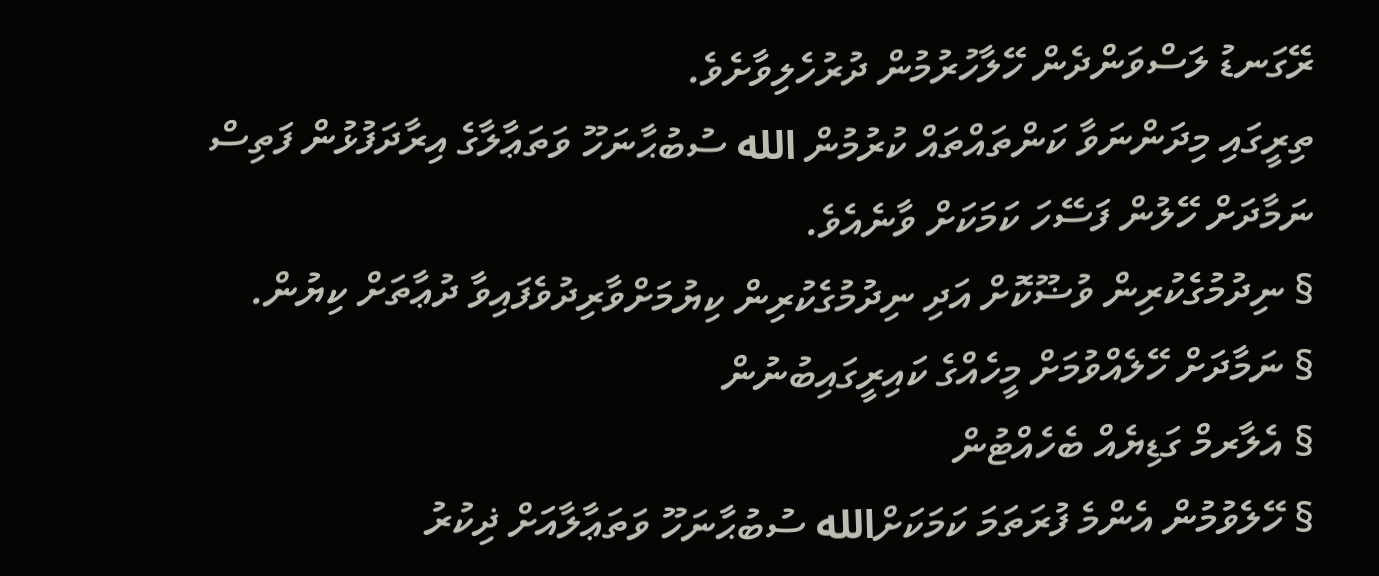ރޭގަނޑު ލަސްވަންދެން ހޭލާހުރުމުން ދުރުހެލިވާށެވެ.
ތިރީގައި މިދަންނަވާ ކަންތައްތައް ކުރުމުން الله ސުބުޙާނަހޫ ވަތަޢާލާގެ އިރާދަފުޅުން ފަތިސް ނަމާދަށް ހޭލުން ފަސޭހަ ކަމަކަށް ވާނެއެވެ.
§ ނިދުމުގެކުރިން ވުޟޫކޮށް އަދި ނިދުމުގެކުރިން ކިޔުމަށްވާރިދުވެފައިވާ ދުޢާތަށް ކިޔުން.
§ ނަމާދަށް ހޭލެއްވުމަށް މީހެއްގެ ކައިރީގައިބުނުން
§ އެލާރމް ގަޑިޔެއް ބެހެއްޓުން
§ ހޭލެވުމުން އެންމެ ފުރަތަމަ ކަމަކަށްالله ސުބުޙާނަހޫ ވަތަޢާލާއަށް ޛިކުރު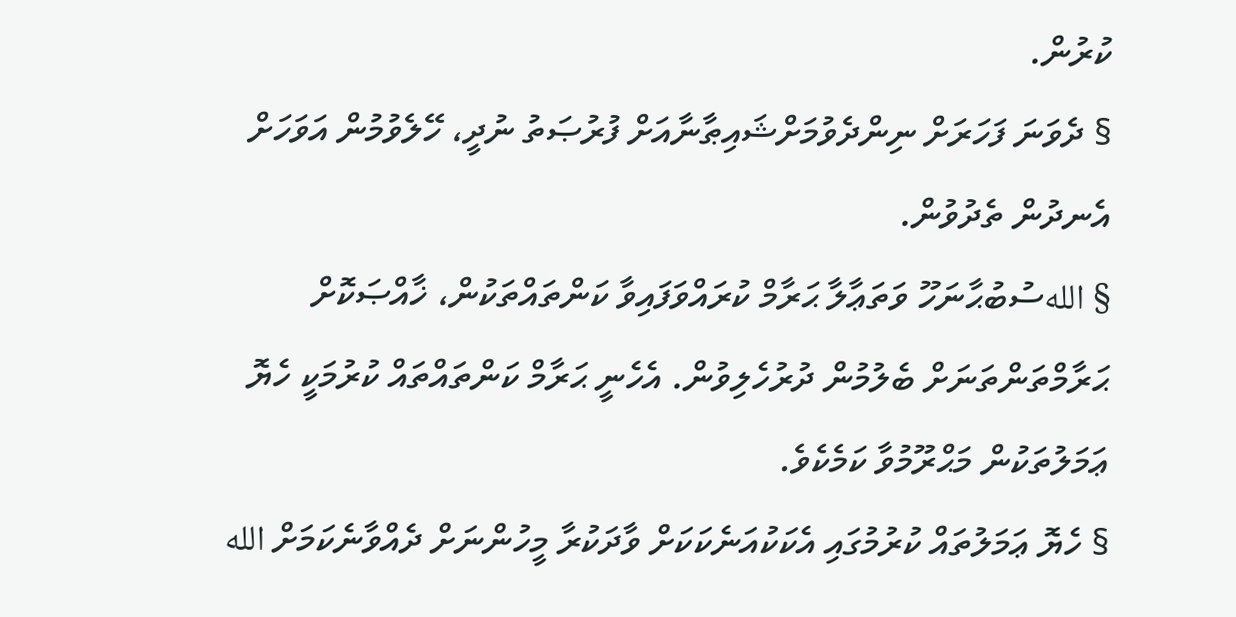ކުރުން.
§ ދެވަނަ ފަހަރަށް ނިންދެވުމަށްޝައިޠާނާއަށް ފުރުޞަތު ނުދީ، ހޭލެވުމުން އަވަހަށް އެނދުން ތެދުވުން.
§ اللهސުބުޙާނަހޫ ވަތަޢާލާ ޙަރާމް ކުރައްވަފައިވާ ކަންތައްތަކުން، ޚާއްޞަކޮށް ޙަރާމްތަންތަނަށް ބެލުމުން ދުރުހެލިވުން. އެހެނީ ޙަރާމް ކަންތައްތައް ކުރުމަކީ ހެޔޮ ޢަމަލުތަކުން މަޙްރޫމުވާ ކަމެކެވެ.
§ ހެޔޮ ޢަމަލުތައް ކުރުމުގައި އެކަކުއަނެކަކަށް ވާދަކުރާ މީހުންނަށް ދެއްވާނެކަމަށް الله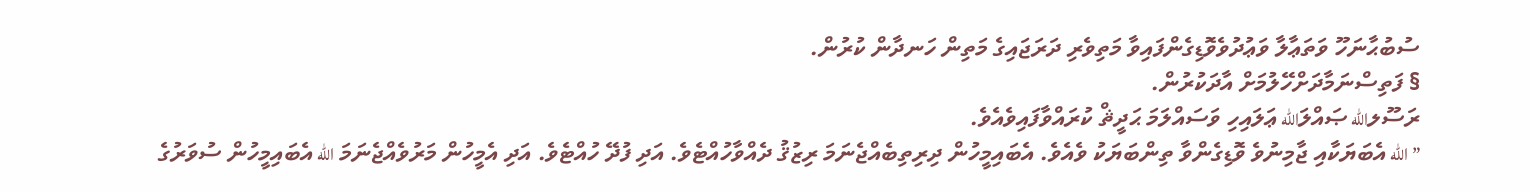ސުބުޙާނަހޫ ވަތަޢާލާ ވަޢުދުވެވޮޑިގެންފައިވާ މަތިވެރި ދަރަޖައިގެ މަތިން ހަނދާން ކުރުން.
§ ފަތިސްނަމާދަށްހޭލުމަށް އާދަކުރުން.
ރަސޫލالله ޞައްލަالله ޢަލައިހި ވަސައްލަމަ ޙަދީޘް ކުރައްވާފައިވެއެވެ.
”الله އެބަޔަކާއި ޖާމިނުވެ ވޮޑިގެންވާ ތިންބަޔަކު ވެއެވެ. އެބައިމީހުން ދިރިތިބެއްޖެނަމަ ރިޒުޤު ދެއްވާހުއްޓެވެ. އަދި ފުދޭ ހުއްޓެވެ. އަދި އެމީހުން މަރުވެއްޖެނަމަ الله އެބައިމީހުން ސުވަރުގެ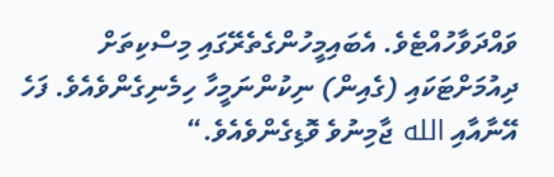ވައްދަވާހުއްޓެވެ. އެބައިމީހުންގެތެރޭގައި މިސްކިތަށް ދިއުމަށްޓަކައި (ގެއިން) ނިކުންނަމީހާ ހިމެނިގެންވެއެވެ. ފަހެ އޭނާއާއި الله ޖާމިނުވެ ވޮޑިގެންވެއެވެ.“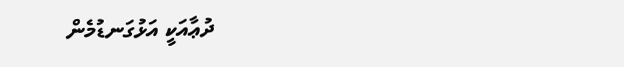ދުޢާއަކީ އަޅުގަނޑުމެން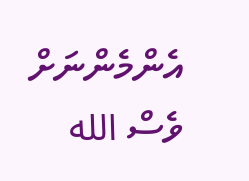އެންމެންނަށް ވެސް الله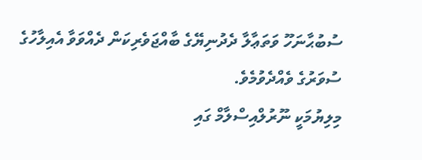ސުބުޙާނަހޫ ވަތަޢާލާ ދެދުނިޔޭގެ ބާއްޖަވެރިކަން ދެއްވަވާ އެއިލާހުގެ ސުވަރުގެ ވެއްދެވުމެވެ.
މިލިޔުމަކީ ނޫރުލްއިސްލާމް ގައި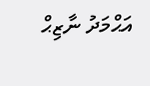އަޙްމަދު ނާޒިޙް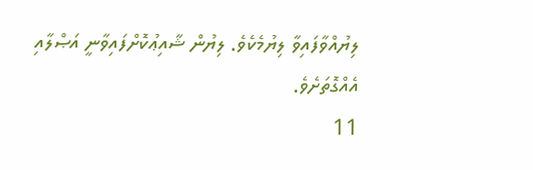ލިޔުއްވާފައިވާ ލިޔުމެކެވެ. ލިޔުން ޝާއިޢުކޮށްފައިވާނީ އަޞްލާއި އެއްގޮތަށެވެ.
11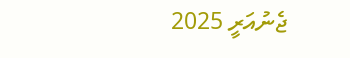ޖެނުއަރީ 2025